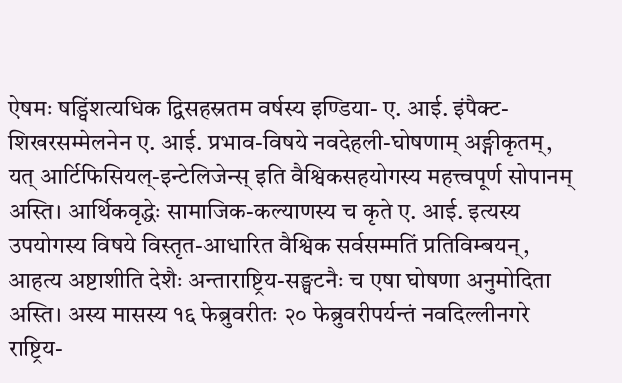ऐषमः षड्विंशत्यधिक द्विसहस्रतम वर्षस्य इण्डिया- ए. आई. इंपैक्ट-शिखरसम्मेलनेन ए. आई. प्रभाव-विषये नवदेहली-घोषणाम् अङ्गीकृतम्, यत् आर्टिफिसियल्-इन्टेलिजेन्स् इति वैश्विकसहयोगस्य महत्त्वपूर्ण सोपानम् अस्ति। आर्थिकवृद्धेः सामाजिक-कल्याणस्य च कृते ए. आई. इत्यस्य उपयोगस्य विषये विस्तृत-आधारित वैश्विक सर्वसम्मतिं प्रतिविम्बयन्, आहत्य अष्टाशीति देशैः अन्ताराष्ट्रिय-सङ्घटनैः च एषा घोषणा अनुमोदिता अस्ति। अस्य मासस्य १६ फेब्रुवरीतः २० फेब्रुवरीपर्यन्तं नवदिल्लीनगरे राष्ट्रिय-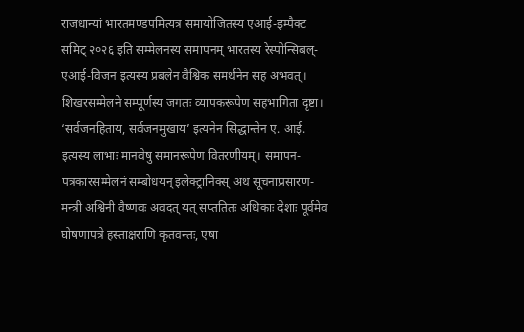राजधान्यां भारतमण्डपमित्यत्र समायोजितस्य एआई-इम्पैक्ट समिट् २०२६ इति सम्मेलनस्य समापनम् भारतस्य रेस्पोन्सिबल्-एआई-विजन इत्यस्य प्रबलेन वैश्विक समर्थनेन सह अभवत्।
शिखरसम्मेलने सम्पूर्णस्य जगतः व्यापकरूपेण सहभागिता दृष्टा। ‘सर्वजनहिताय, सर्वजनमुखाय’ इत्यनेन सिद्धान्तेन ए. आई. इत्यस्य लाभाः मानवेषु समानरूपेण वितरणीयम्। समापन-पत्रकारसम्मेलनं सम्बोधयन् इलेक्ट्रानिक्स् अथ सूचनाप्रसारण-मन्त्री अश्विनी वैष्णवः अवदत् यत् सप्ततितः अधिकाः देशाः पूर्वमेव घोषणापत्रे हस्ताक्षराणि कृतवन्तः, एषा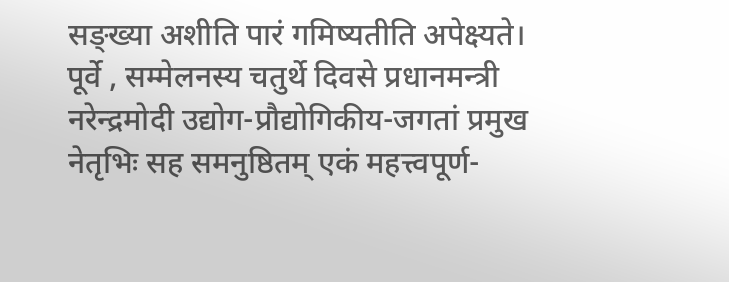सङ्ख्या अशीति पारं गमिष्यतीति अपेक्ष्यते।
पूर्वे , सम्मेलनस्य चतुर्थे दिवसे प्रधानमन्त्री नरेन्द्रमोदी उद्योग-प्रौद्योगिकीय-जगतां प्रमुख नेतृभिः सह समनुष्ठितम् एकं महत्त्वपूर्ण-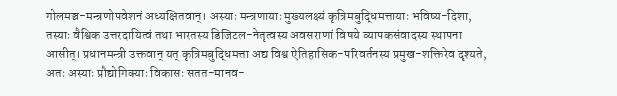गोलमञ्च-मन्त्रणोपवेशनं अध्यक्षितवान्। अस्याः मन्त्रणायाः मुख्यलक्ष्यं कृत्रिमबुद्धिमत्तायाः भविष्य-दिशा, तस्याः वैश्विक उत्तरदायित्वं तथा भारतस्य डिजिटल-नेतृत्वस्य अवसराणां विषये व्यापकसंवादस्य स्थापना आसीत्। प्रधानमन्त्री उक्तवान् यत् कृत्रिमबुद्धिमत्ता अद्य विश्व ऐतिहासिक-परिवर्तनस्य प्रमुख-शक्तिरेव दृश्यते, अतः अस्याः प्रौद्योगिक्याः विकासः सतत-मानव-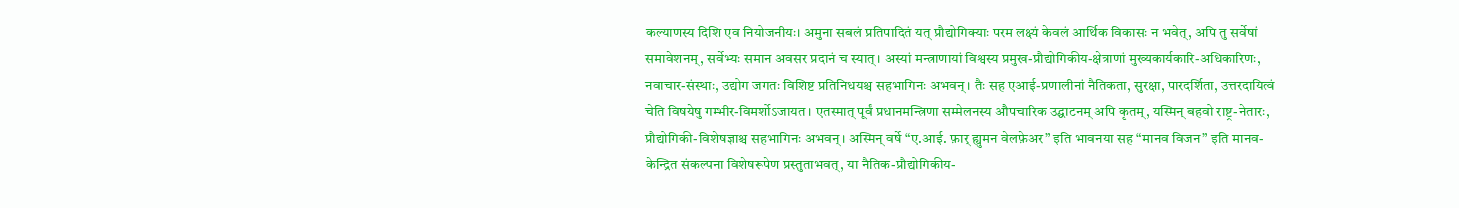कल्याणस्य दिशि एव नियोजनीयः। अमुना सबलं प्रतिपादितं यत् प्रौद्योगिक्याः परम लक्ष्यं केवलं आर्थिक विकासः न भवेत्, अपि तु सर्वेषां समावेशनम्, सर्वेभ्यः समान अवसर प्रदानं च स्यात्। अस्यां मन्त्राणायां विश्वस्य प्रमुख-प्रौद्योगिकीय-क्षेत्राणां मुख्यकार्यकारि-अधिकारिणः, नवाचार-संस्थाः, उद्योग जगतः विशिष्ट प्रतिनिधयश्च सहभागिनः अभवन्। तैः सह एआई-प्रणालीनां नैतिकता, सुरक्षा, पारदर्शिता, उत्तरदायित्वं चेति विषयेषु गम्भीर-विमर्शोऽजायत। एतस्मात् पूर्वं प्रधानमन्त्रिणा सम्मेलनस्य औपचारिक उद्घाटनम् अपि कृतम्, यस्मिन् बहवो राष्ट्र-नेतारः, प्रौद्योगिकी-विशेषज्ञाश्च सहभागिनः अभवन्। अस्मिन् वर्षे “ए.आई. फ़ार् ह्युमन वेलफ़ेअर” इति भावनया सह “मानव विजन” इति मानव-केन्द्रित संकल्पना विशेषरूपेण प्रस्तुताभवत्, या नैतिक-प्रौद्योगिकीय-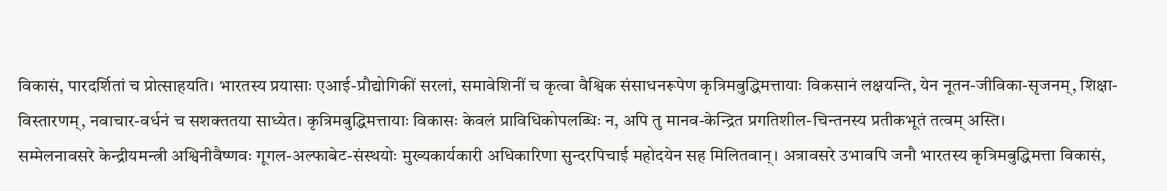विकासं, पारदर्शितां च प्रोत्साहयति। भारतस्य प्रयासाः एआई-प्रौद्योगिकीं सरलां, समावेशिनीं च कृत्वा वैश्विक संसाधनरूपेण कृत्रिमबुद्धिमत्तायाः विकसानं लक्षयन्ति, येन नूतन-जीविका-सृजनम्, शिक्षा-विस्तारणम्, नवाचार-वर्धनं च सशक्ततया साध्येत। कृत्रिमबुद्धिमत्तायाः विकासः केवलं प्राविधिकोपलब्धिः न, अपि तु मानव-केन्द्रित प्रगतिशील-चिन्तनस्य प्रतीकभूतं तत्वम् अस्ति।
सम्मेलनावसरे केन्द्रीयमन्त्री अश्विनीवैष्णवः गूगल-अल्फाबेट-संस्थयोः मुख्यकार्यकारी अधिकारिणा सुन्दरपिचाई महोदयेन सह मिलितवान्। अत्रावसरे उभावपि जनौ भारतस्य कृत्रिमबुद्धिमत्ता विकासं,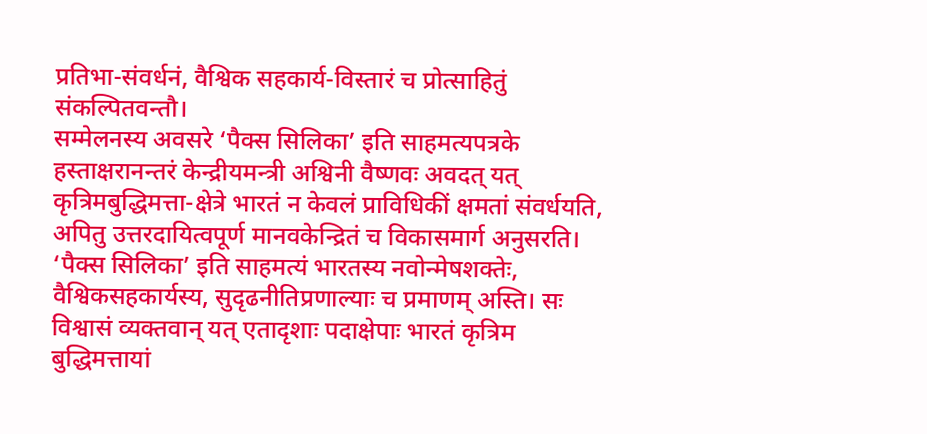प्रतिभा-संवर्धनं, वैश्विक सहकार्य-विस्तारं च प्रोत्साहितुं संकल्पितवन्तौ।
सम्मेलनस्य अवसरे ‘पैक्स सिलिका’ इति साहमत्यपत्रके हस्ताक्षरानन्तरं केन्द्रीयमन्त्री अश्विनी वैष्णवः अवदत् यत् कृत्रिमबुद्धिमत्ता-क्षेत्रे भारतं न केवलं प्राविधिकीं क्षमतां संवर्धयति, अपितु उत्तरदायित्वपूर्ण मानवकेन्द्रितं च विकासमार्ग अनुसरति। ‘पैक्स सिलिका’ इति साहमत्यं भारतस्य नवोन्मेषशक्तेः, वैश्विकसहकार्यस्य, सुदृढनीतिप्रणाल्याः च प्रमाणम् अस्ति। सः विश्वासं व्यक्तवान् यत् एतादृशाः पदाक्षेपाः भारतं कृत्रिम बुद्धिमत्तायां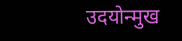उदयोन्मुख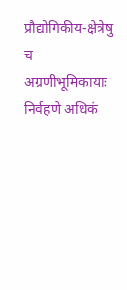प्रौद्योगिकीय-क्षेत्रेषु च अग्रणीभूमिकायाः निर्वहणे अधिकं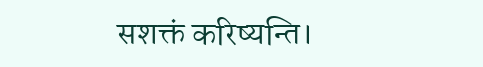सशक्तं करिष्यन्ति।